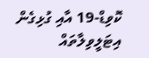ކޮވިޑް-19 އާއި ގުޅިގެން އިޓަލީވިލާތައް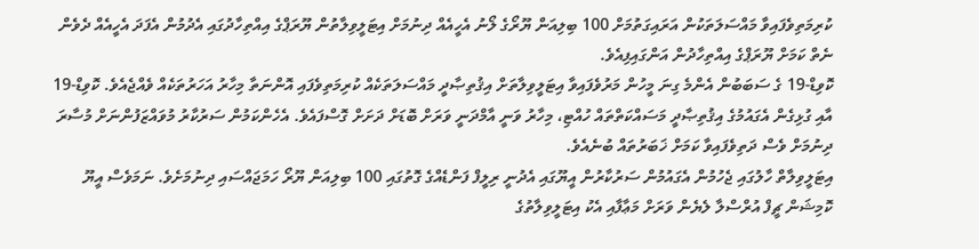ކުރިމަތިވެފައިވާ މައްސަލަތަކުން އަރައިގަތުމަށް 100 ބިލިއަން ޔޫރޯގެ ލޯނު އެހީއެއް ދިނުމަށް އިޓަލީވިލާތުން ޔޫރަޕްގެ އިއްތިހާދުގައި އެދުމުން އެފަދަ އެހީއެއް ދެވެން ނެތް ކަމަށް ޔޫރަޕްގެ އިއްތިހާދުން އަންގައިފިއެވެ.
ކޮވިޑް-19 ގެ ސަބަބުން އެންމެ ގިނަ މީހުން މަރުވެފައިވާ އިޓަލީވިލާތަށް އިޤުތިޞާދީ މައްސަލަތަކެއް ކުރިމަތިވެފައި އޮންނަތާ މިހާރު އަހަރުތަކެއް ވެއްޖެއެވެ. ކޮވިޑް-19 އާއި ގުޅިގެން އެގައުމުގެ އިޤުތިޞާދީ މަސައްކަތްތައް ހުއްޓި، މިހާރު ވަނީ އާމްދަނީ ވަރަށް ބޮޑަށް ދަށަށް ގޮސްފައެވެ. އެހެންކަމުން ސަރުކާރު މުވައްޒަފުންނަށް މުސާރަ ދިނުމަށް ވެސް ދަތިވެފައިވާ ކަމަށް ޚަބަރުތައް ބުނެއެވެ.
އިޓަލީވިލާތް ހާލުގައި ޖެހުމުން އެގައުމުން ސަރުކާރުން އީޔޫގައި އެދުނީ ރިލީފް ފަންޑެއްގެ ގޮތުގައި 100 ބިލިއަން ޔޫރޯ ހަމަޖައްސައި ދިނުމަށެވެ. ނަމަވެސް އީޔޫ ކޮމިޝަން ޗީފް އުރްސްލާ ލެޔެން ވަރަށް މަޢާފާއި އެކު އިޓަލީވިލާތުގެ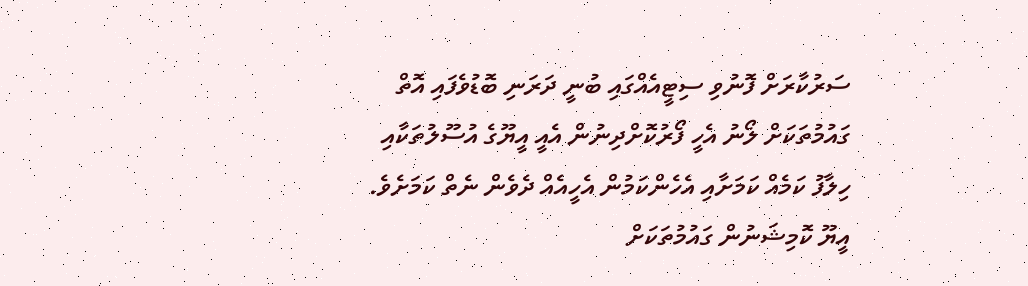ސަރުކާރަށް ފޮނުވި ސިޓީއެއްގައި ބުނީ ދަރަނި ބޮޑުވެފައި އޮތް ގައުމުތަކަށް ލޯނު އެހީ ފޯރުކޮށްދިނުން އެއީ އީޔޫގެ އުސޫލުތަކާއި ހިލާފު ކަމެއް ކަމަށާއި އެހެންކަމުން އެހީއެއް ދެވެން ނެތް ކަމަށެވެ.
އީޔޫ ކޮމިޝަނުން ގައުމުތަކަށް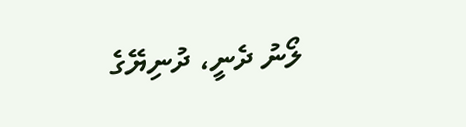ލޯނު ދެނީ، ދުނިޔޭގެ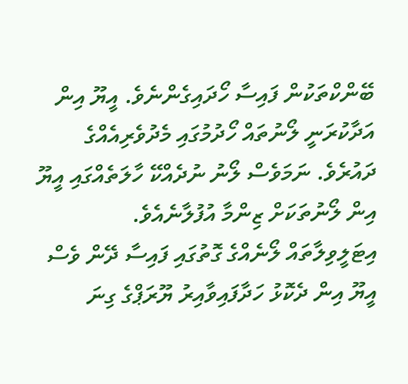ބޭންކްތަކުން ފައިސާ ހޯދައިގެންނެވެ. އީޔޫ އިން އަދާކުރަނީ ލޯނުތައް ހޯދުމުގައި މެދުވެރިއެއްގެ ދައުރެވެ. ނަމަވެސް ލޯނު ނުދެއްކޭ ހާލަތެއްގައި އީޔޫ އިން ލޯނުތަކަށް ޒިންމާ އުފުލާނެއެވެ.
އިޓަލީވިލާތައް ލޯނެއްގެ ގޮތުގައި ފައިސާ ދޭން ވެސް އީޔޫ އިން ދެކޮޅު ހަދާފައިވާއިރު ޔޫރަޕްގެ ގިނަ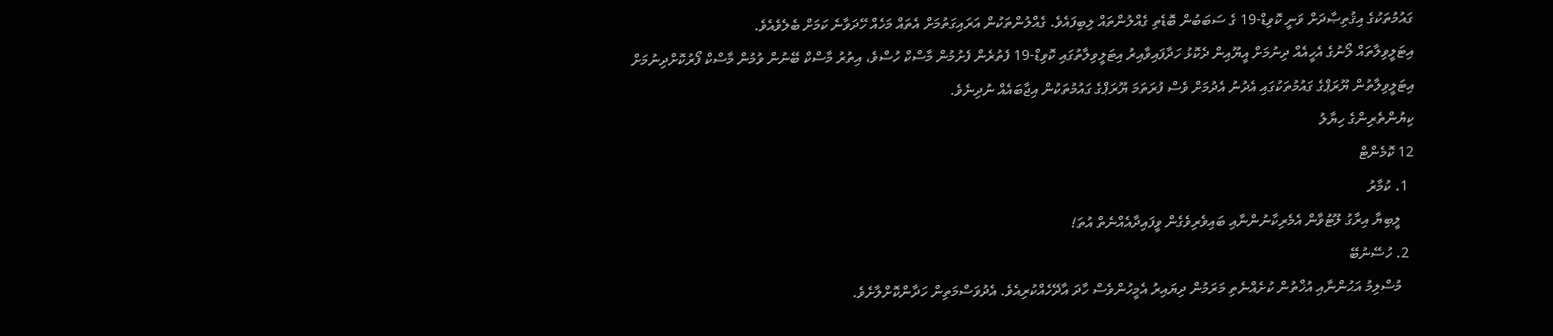ގައުމުތަކުގެ އިޤުތިޞާދަށް ވަނީ ކޮވިޑް-19 ގެ ސަބަބުން ބޮޑެތި ގެއްލުންތައް ލިބިފައެވެ. ގެއްލުންތަކުން އަރައިގަތުމަށް އެތައް މަހެއް ހޭދަވާނެ ކަމަށް ބެލެވެއެވެ.
އިޓަލީވިލާތައް ލޯނުގެ އެހީއެއް ދިނުމަށް އީޔޫއިން ދެކޮޅު ހަދާފައިވާއިރު އިޓަލީވިލާތުގައި ކޮވިޑް-19 ފެތުރެން ފެށުމުން މާސްކް ހުސްވެ، އިތުރު މާސްކް ބޭނުން ވުމުން މާސްކް ފޯރުކޮށްދިނުމަށް އިޓަލީވިލާތުން ޔޫރަޕްގެ ގައުމުތަކުގައި އެދުނު އެދުމަށް ވެސް ފުރަތަމަ ޔޫރަޕްގެ ގައުމުތަކުން އިޖާބައެއް ނުދިނެވެ.
ކިޔުންތެރިންގެ ހިޔާލު
12 ކޮމެންޓް
  1. ކުމާރު
    ލީބިޔާ އިރާގު ލޫޓުވާން އެމެރިކާނުންނާއި ބައިވެރިވެގެން ވީފައިދާއެއްނެތް އުތަ!
  2. ހުސޭނުބޭ
    މުސްލިމު އަޙުންނާއި އުޚްތުން ކުށެއްނެތި މަރަމުން ދިޔައިރު އެމީހުންވެސް ހާދަ އާދޭހެއްކުރިއެވެ. އެދުވަސްމަތިން ހަދާންކޮށްލާށެވެ.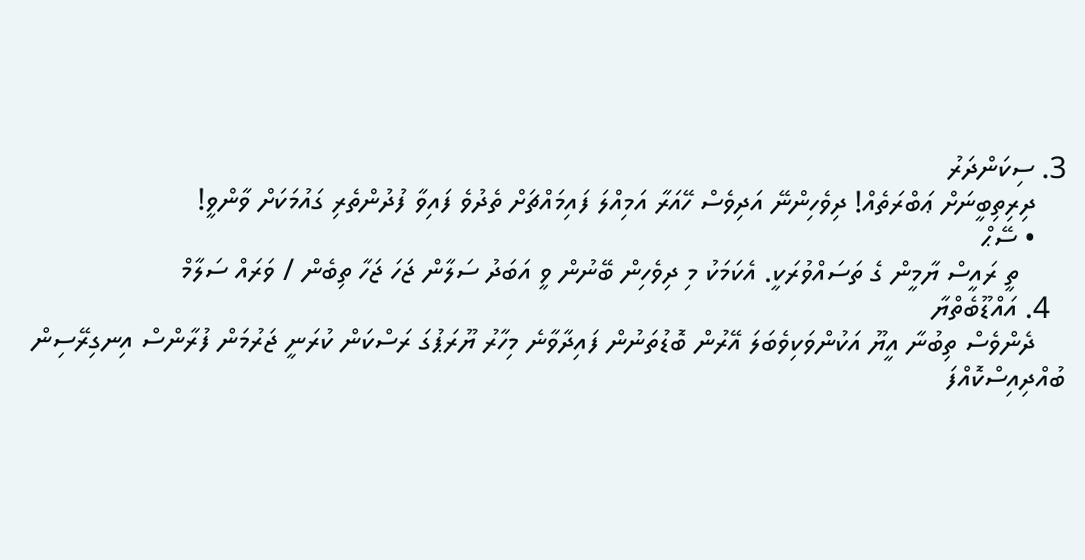3. ސިކަންދަރު
    ދިރިތިބީނަށް ޢަބްރަތެއް! ދިވެހިންނޭ އަދިވެސް ހޭއަރާ އަމިއްލަ ފައިމައްޗަށް ތެދުވެ ފައިވާ ފުދުންތެރި ގައުމަކަށް ވާންވީ!
    • ސޭޙް
      ތީ ރައީސް ޔާމީން ގެ ތަސައްވުރަކީ. އެކަމަކު މި ދިވެހިން ބޭނުން ވީ އަބަދު ސަލާން ޖަހަ ޖަހާ ތިބެން / ވަރައް ސަލާމް
  4. އައްޑޫބެތްޔާ
    ދެންވެސް ތިބުނާ އީޔޫ އަކުންވަކިވެބަލަ އޭރުން ބޮޑުތަނުން ފައިދާވާނެ މިހާރު ޔޫރަޕުގަ ރަސްކަން ކުރަނީ ޖަރުމަން ފުރާންސް އިނގިރޭސިން ބުއްދިއިސްކޮއްފަ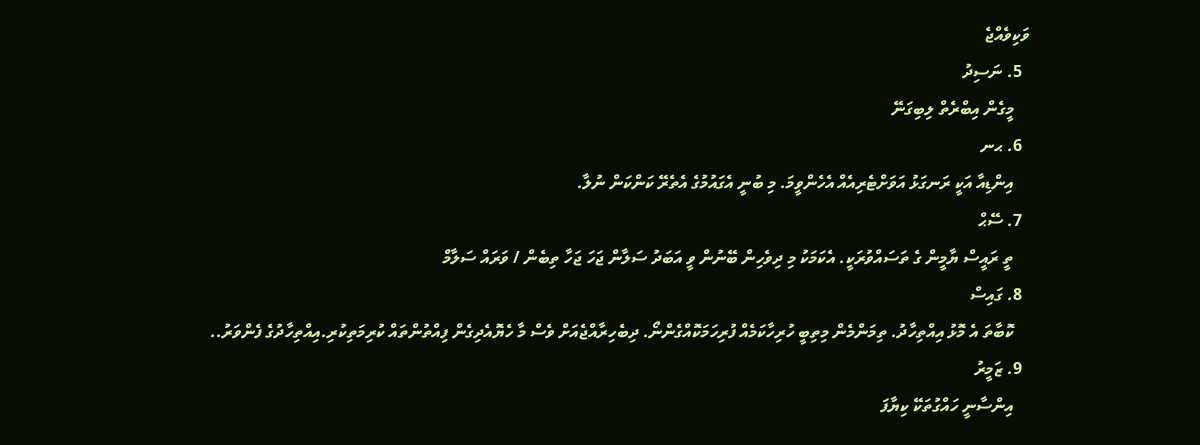ވަކިވެއްޖެ
  5. ނަސިދު
    މީގެން އިބްރެތް ލިބިގަނޭ
  6. ޙނ
    އިންޑިއާ އަކީ ރަނގަޅު އަވަށްޓެރިއެއް އެހެންވީމަ. މި ބުނީ އެގައުމުގެ އެތެރޭ ކަންކަން ނުލާ.
  7. ސޭޙް
    ތީ ރައީސް ޔާމީން ގެ ތަސައްވުރަކީ. އެކަމަކު މި ދިވެހިން ބޭނުން ވީ އަބަދު ސަލާން ޖަހަ ޖަހާ ތިބެން / ވަރައް ސަލާމް
  8. ގައިސް
    ކޮބާތަ އެ މޮޅު އިއްތިހާދު. ތިމަންމެން މިތިބީ ހުރިހާކަމެއް ފުރިހަމަކޮއްގެންނޯ. ދިބެހިރާއްޖެއަށް ވެސް މާ ހެޔޮއެދިގެން ފިއްތުންތައް ކުރިމަތިކުރި.އިއްތިހާދުގެ ފެންވަރު..
  9. ޒަމީރު
    އިންސާނީ ހައްގުތަކޭ ކިޔާފަ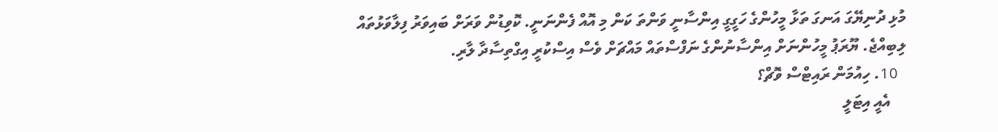މުޅި ދުނިޔޭގަ އަނގަ ތަޅާ މީހުންގެ ހަގީގީ އިންސާނީ ވަންތަ ކަން މި އޮއް ފެންނަނީ. ކޮވިޑުން ވަރަށް ބައިވަރު ފިލާވަޅުތައް ލިބިއްޖެ. ޔޫރަޕު މީހުންނަށް އިންސާނުންގެ ނަފްސްތައް މައްޗަށް ވެސް އިސްކުރީ އިގްތިސާދާ ލާރި.
  10. ހިއުމަން ރައިޓްސް ވޮޗް؟
    އެއީ އިޓަލީ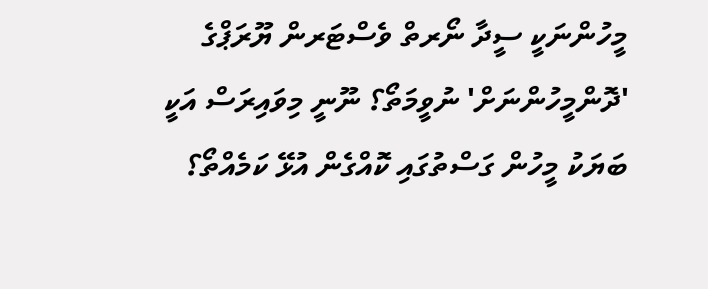މީހުންނަކީ ސީދާ ނޯރތް ވެސްޓަރން ޔޫރަޕްގެ 'ދޮންމީހުންނަށް' ނުވީމަތޯ؟ ނޫނީ މިވައިރަސް އަކީ ބަޔަކު މީހުން ގަސްތުގައި ކޮއްގެން އުޅޭ ކަމެއްތޯ؟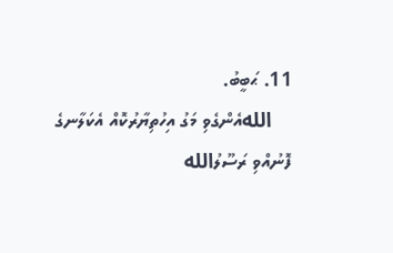11. ޙަބީބު.
    اللهއެންގެވި މަގު އިހުތިޔާރުކޮއް އެކަލާނގެ ފޮނުއްވި ރަސޫލުالله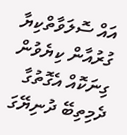އައް ސޮލަވާތްކިޔާ ގުރުއާން ކިޔެވުން ގިނަކޮއް އެގޮތުގާ ދެމިތިބޭ ދުނިޔޭގަ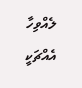ލެއްވިހާ އެއްޗަކީ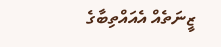ޒީނަތެއް އެއައްތިބާގެ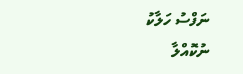ނަފްސު ހަލާކު ނުކޮއްލާ